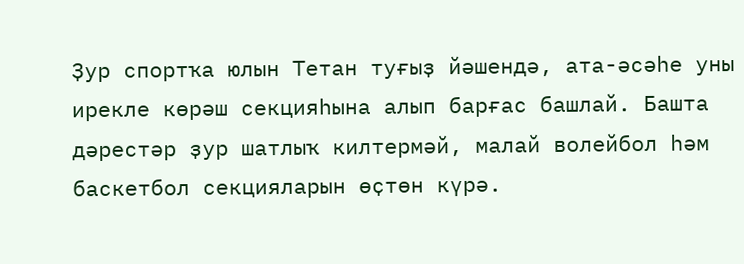Ҙур спортҡа юлын Тетан туғыҙ йәшендә, ата-әсәһе уны ирекле көрәш секцияһына алып барғас башлай. Башта дәрестәр ҙур шатлыҡ килтермәй, малай волейбол һәм баскетбол секцияларын өҫтөн күрә.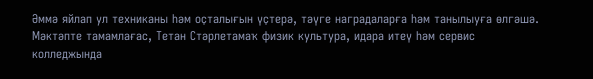Әммә яйлап ул техниканы һәм оҫталығын үҫтерә, тәүге наградаларға һәм танылыуға өлгәшә. Мәктәпте тамамлағас, Тетан Стәрлетамаҡ физик культура, идара итеү һәм сервис колледжында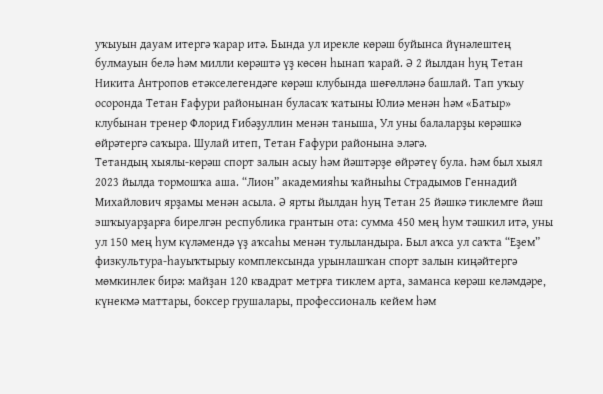уҡыуын дауам итергә ҡарар итә. Бында ул ирекле көрәш буйынса йүнәлештең булмауын белә һәм милли көрәштә үҙ көсөн һынап ҡарай. Ә 2 йылдан һуң Тетан Никита Антропов етәкселегендәге көрәш клубында шөғөлләнә башлай. Тап уҡыу осоронда Тетан Ғафури районынан буласаҡ ҡатыны Юлиә менән һәм «Батыр» клубынан тренер Флорид Ғибәҙуллин менән таныша, Ул уны балаларҙы көрәшкә өйрәтергә саҡыра. Шулай итеп, Тетан Ғафури районына эләгә.
Тетандың хыялы-көрәш спорт залын асыу һәм йәштәрҙе өйрәтеү була. Һәм был хыял 2023 йылда тормошҡа аша. “Лион” академияһы ҡайныһы Страдымов Геннадий Михайлович ярҙамы менән асыла. Ә ярты йылдан һуң Тетан 25 йәшкә тиклемге йәш эшҡыуарҙарға бирелгән республика грантын ота: сумма 450 мең һум тәшкил итә, уны ул 150 мең һум күләмендә үҙ аҡсаһы менән тулыландыра. Был аҡса ул саҡта “Еҙем” физкультура-һауыҡтырыу комплексында урынлашҡан спорт залын киңәйтергә мөмкинлек бирә: майҙан 120 квадрат метрға тиклем арта, заманса көрәш келәмдәре, күнекмә маттары, боксер грушалары, профессиональ кейем һәм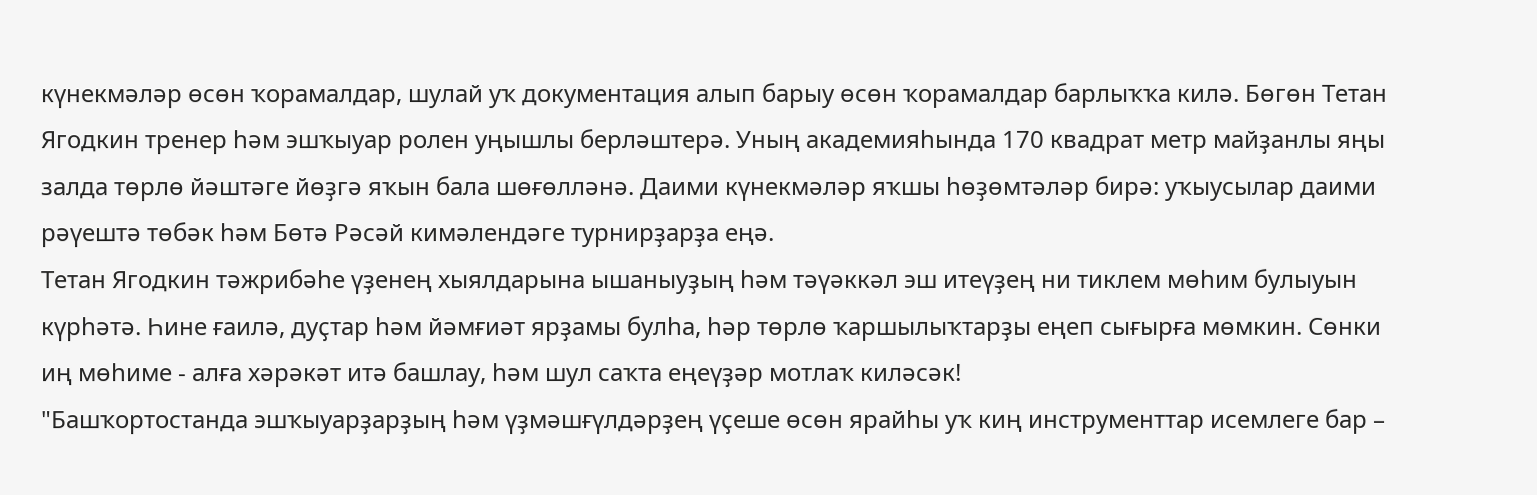күнекмәләр өсөн ҡорамалдар, шулай уҡ документация алып барыу өсөн ҡорамалдар барлыҡҡа килә. Бөгөн Тетан Ягодкин тренер һәм эшҡыуар ролен уңышлы берләштерә. Уның академияһында 170 квадрат метр майҙанлы яңы залда төрлө йәштәге йөҙгә яҡын бала шөғөлләнә. Даими күнекмәләр яҡшы һөҙөмтәләр бирә: уҡыусылар даими рәүештә төбәк һәм Бөтә Рәсәй кимәлендәге турнирҙарҙа еңә.
Тетан Ягодкин тәжрибәһе үҙенең хыялдарына ышаныуҙың һәм тәүәккәл эш итеүҙең ни тиклем мөһим булыуын күрһәтә. Һине ғаилә, дуҫтар һәм йәмғиәт ярҙамы булһа, һәр төрлө ҡаршылыҡтарҙы еңеп сығырға мөмкин. Сөнки иң мөһиме - алға хәрәкәт итә башлау, һәм шул саҡта еңеүҙәр мотлаҡ киләсәк!
"Башҡортостанда эшҡыуарҙарҙың һәм үҙмәшғүлдәрҙең үҫеше өсөн ярайһы уҡ киң инструменттар исемлеге бар –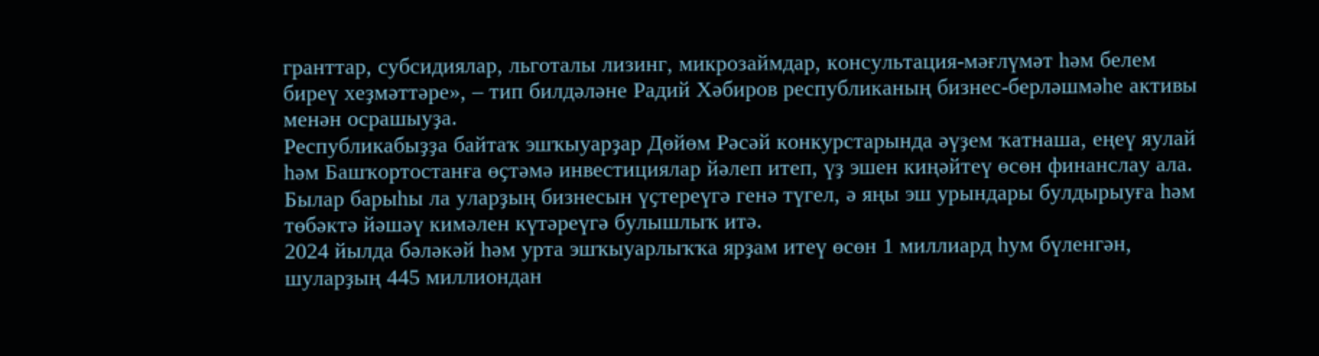гранттар, субсидиялар, льготалы лизинг, микрозаймдар, консультация-мәғлүмәт һәм белем биреү хеҙмәттәре», – тип билдәләне Радий Хәбиров республиканың бизнес-берләшмәһе активы менән осрашыуҙа.
Республикабыҙҙа байтаҡ эшҡыуарҙар Дөйөм Рәсәй конкурстарында әүҙем ҡатнаша, еңеү яулай һәм Башҡортостанға өҫтәмә инвестициялар йәлеп итеп, үҙ эшен киңәйтеү өсөн финанслау ала. Былар барыһы ла уларҙың бизнесын үҫтереүгә генә түгел, ә яңы эш урындары булдырыуға һәм төбәктә йәшәү кимәлен күтәреүгә булышлыҡ итә.
2024 йылда бәләкәй һәм урта эшҡыуарлыҡҡа ярҙам итеү өсөн 1 миллиард һум бүленгән, шуларҙың 445 миллиондан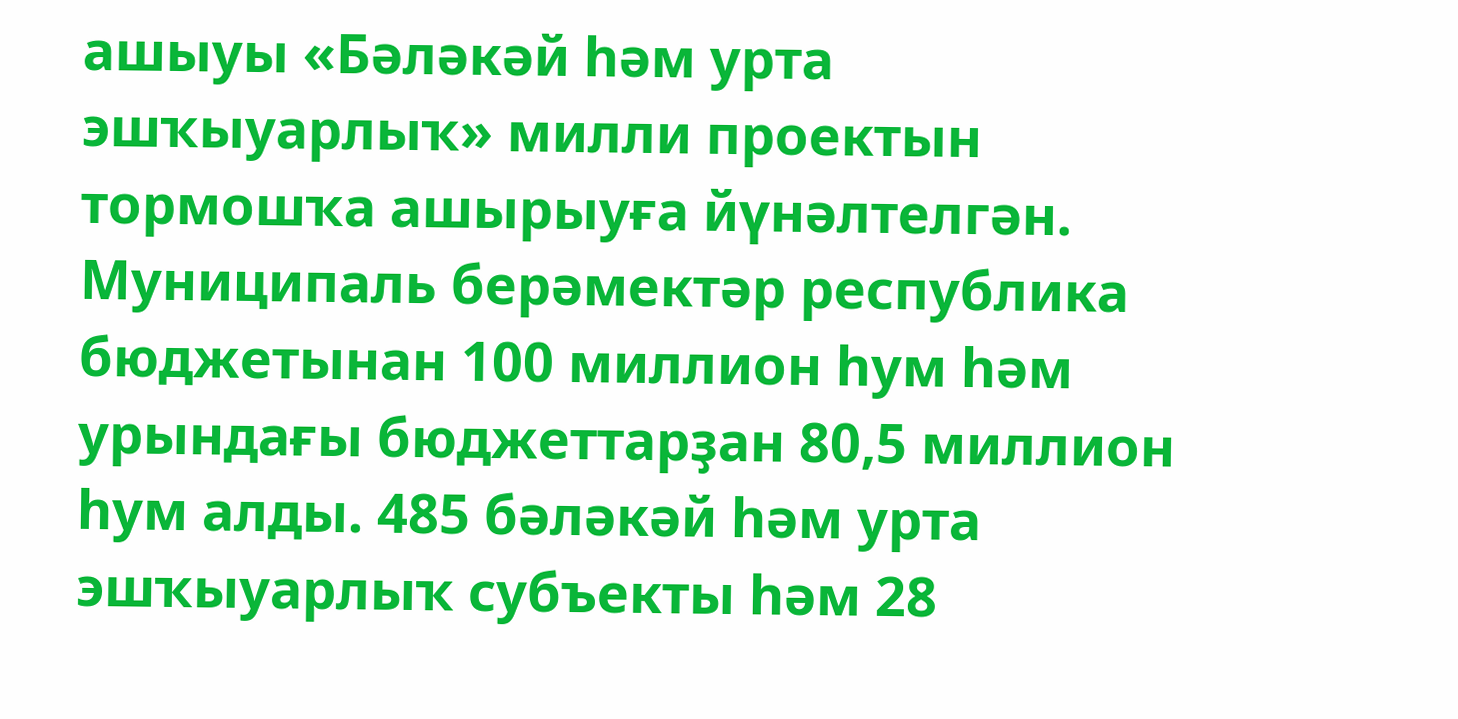ашыуы «Бәләкәй һәм урта эшҡыуарлыҡ» милли проектын тормошҡа ашырыуға йүнәлтелгән. Муниципаль берәмектәр республика бюджетынан 100 миллион һум һәм урындағы бюджеттарҙан 80,5 миллион һум алды. 485 бәләкәй һәм урта эшҡыуарлыҡ субъекты һәм 28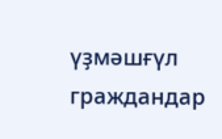үҙмәшғүл граждандар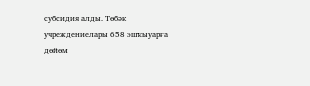субсидия алды. Төбәк учреждениелары 658 эшҡыуарға дөйөм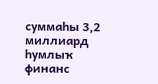суммаһы 3,2 миллиард һумлыҡ финанс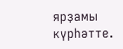ярҙамы күрһәтте.